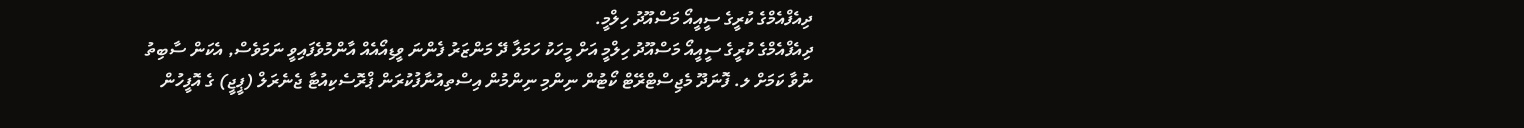ދިއެފްއެމްގެ ކުރީގެ ސީއީއޯ މަސްއޫދު ހިލްމީ.
ދިއެފްއެމްގެ ކުރީގެ ސީއީއޯ މަސްއޫދު ހިލްމީ އަށް މީހަކު ހަމަލާ ދޭ މަންޒަރު ފެންނަ ވީޑިއޯއެއް އާންމުވެފައިވީ ނަމަވެސް, އެކަން ސާބިތު ނުވާ ކަމަށް ލ. ފޮނަދޫ މެޖިސްޓްރޭޓް ކޯޓުން ނިންމި ނިންމުން އިސްތިއުނާފުކުރަން ޕްރޮސެކިއުޓާ ޖެނެރަލް (ޕީޖީ) ގެ އޮފީހުން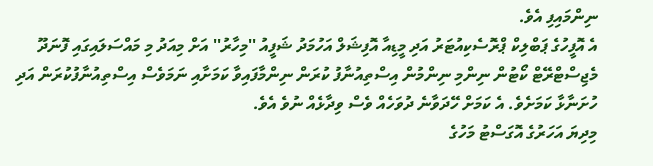ނިންމައިފި އެވެ.
އެ އޮފީހުގެ ޕަބްލިކް ޕްރޮސެކިއުޓަރު އަދި މީޑިއާ އޮފިޝަލް އަހުމަދު ޝަފީއު ''މިހާރު'' އަށް މިއަދު މި މައްސަލައިގައި ފޮނަދޫ މެޖިސްޓްރޭޓް ކޯޓުން ނިންމި ނިންމުން އިސްތިއުނާފު ކުރަން ނިންމާފައިވާ ކަމަށާއި ނަމަވެސް އިސްތިއުނާފުކުރަން އަދި ހުށަނާޅާ ކަމަށެވެ. އެ ކަމަށް ހޭދަވާނެ ދުވަހެއް ވެސް ވިދާޅެއް ނުވެ އެވެ.
މިދިޔަ އަހަރުގެ އޮގަސްޓު މަހުގެ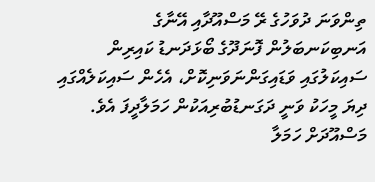ތިންވަނަ ދުވަހުގެ ރޭ މަސްއޫދާއި އޭނާގެ އަނބިކަނބަލުން ފޮނަދޫގެ ބޯޅަދަނޑު ކައިރިން ސައިކަލުގައި ވަޑައިގަންނަވަނިކޮށް، އެހެން ސައިކަލެއްގައި ދިޔަ މީހަކު ވަނީ ދަގަނޑުބުރިއަކުން ހަމަލާދީފަ އެވެ.
މަސްއޫދަށް ހަމަލާ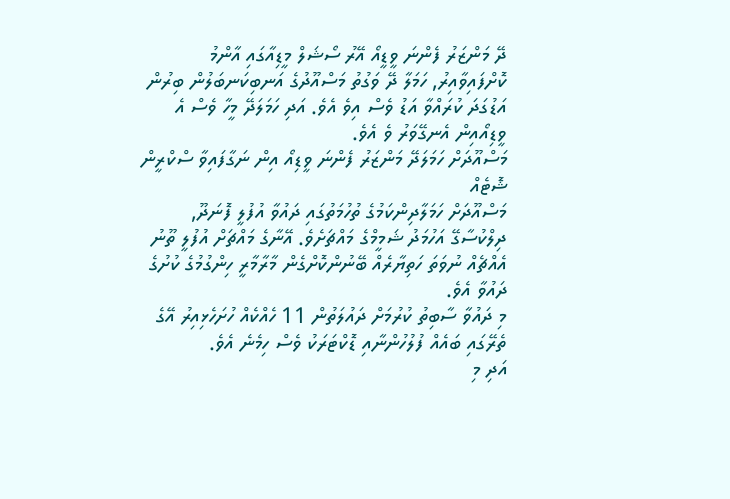ދޭ މަންޒަރު ފެންނަ ވީޑީއޯ އޭރު ސޯޝަލް މީޑިއާގައި އާންމު ކޮށްފައިވާއިރު, ހަމަލާ ދޭ ވަގުތު މަސްއޫދުގެ އަނބިކަނބަލުން ބިރުން އަޑުގަދަ ކުރައްވާ އަޑު ވެސް އިވެ އެވެ. އަދި ހަމަލަދޭ މީހާ ވެސް އެ ވީޑިއޯއިން އެނގޭވަރު ވެ އެވެ.
މަސްއޫދަށް ހަމަލަދޭ މަންޒަރު ފެންނަ ވީޑިއޯ އިން ނަގާފައިވާ ސްކްރީން ޝޮޓެއް
މަސްއޫދަށް ހަމަލާދިންކަމުގެ ތުހުމަތުގައި ދައުވާ އުފުލީ ފޮނަދޫ, ދިލްކުސާގޭ އަހުމަދު ޝަމީމްގެ މައްޗަށެވެ. އޭނާގެ މައްޗަށް އުފުލީ ތޫނު އެއްޗެއް ނުވަތަ ހަތިޔާރެއް ބޭނުންކޮށްގެން މާރާމާރީ ހިންގުމުގެ ކުށުގެ ދައުވާ އެވެ.
މި ދައުވާ ސާބިތު ކުރުމަށް ދައުލަތުން 11 ހެއްކެއް ހުށަހެޅިއިރު އޭގެ ތެރޭގައި ބައެއް ފުލުހުންނާއި ޑޮކްޓަރަކު ވެސް ހިމެނެ އެވެ.
އަދި މި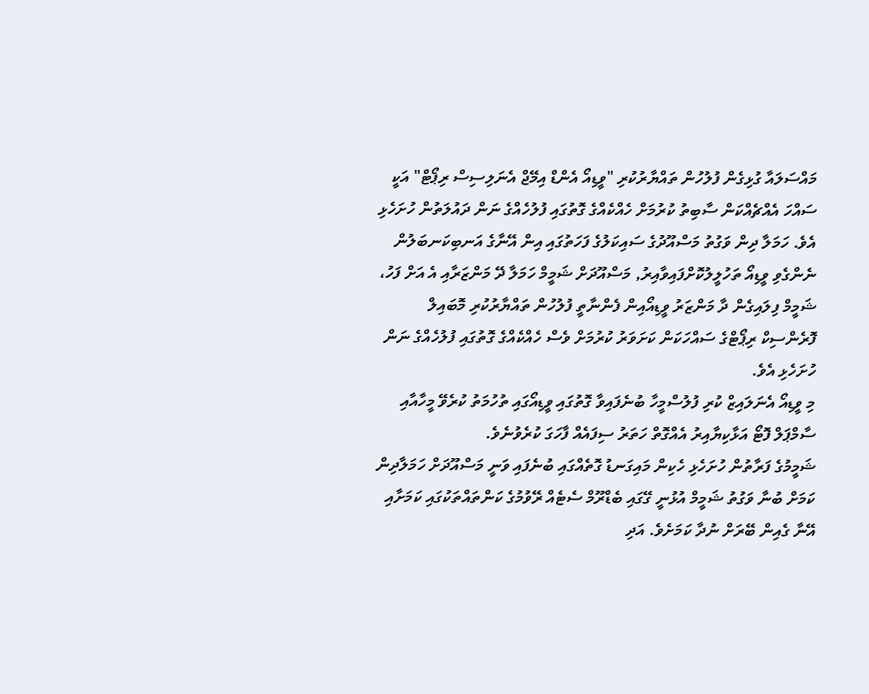މައްސަލައާ ގުޅިގެން ފުލުހުން ތައްޔާރުކުރި "ވީޑިއޯ އެންޑް އިމޭޖް އެނަލިސިސް ރިޕޯޓް" އަކީ ސައްހަ އެއްޗެއްކަން ސާބިތު ކުރުމަށް ހެއްކެއްގެ ގޮތުގައި ފުލުހެއްގެ ނަން ދައުލަތުން ހުށަހެޅި އެވެ. ހަމަލާ ދިން ވަގުތު މަސްއޫދުގެ ސައިކަލުގެ ފަހަތުގައި އިން އޭނާގެ އަނބިކަނބަލުން ނެންގެވި ވީޑިއޯ ތަހުލީލުކޮށްފައިވާއިރު, މަސްއޫދަށް ޝަމީމް ހަމަލާ ދޭ މަންޒަރާއި އެ އަށް ފަހު، ޝަމީމް ފިލައިގެން ދާ މަންޒަރު ވީޑިއޯއިން ފެންނާތީ ފުލުހުން ތައްޔާރުކުރި މޮބައިލް ފޮރެންސިކް ރިޕޯޓްގެ ސައްހަކަން ކަށަވަރު ކުރުމަށް ވެސް ހެއްކެއްގެ ގޮތުގައި ފުލުހެއްގެ ނަން ހުށަހެޅި އެވެ.
މި ވީޑިއޯ އެނަލައިޒް ކުރި ފުލުސްމީހާ ބުނެފައިވާ ގޮތުގައި ވީޑިއޯގައި ތުހުމަތު ކުރެވޭ މީހާއާއި ސާމްޕަލް ފޮޓޯ އަޅާކިޔާއިރު އެއްގޮތް ހަތަރު ސިފައެއް ފާހަގަ ކުރެވުނެވެ.
ޝަމީމުގެ ފަރާތުން ހުށަހެޅި ހެކިން މައިގަނޑު ގޮތެއްގައި ބުނެފައި ވަނީ މަސްއޫދަށް ހަމަލާދިން ކަމަށް ބުނާ ވަގުތު ޝަމީމް އުޅުނީ ގޭގައި ބެޑްރޫމް ސެޓެއް ރޭވުމުގެ ކަންތައްތަކުގައި ކަމަށާއި އޭނާ ގެއިން ބޭރަށް ނުދާ ކަމަށެވެ. އަދި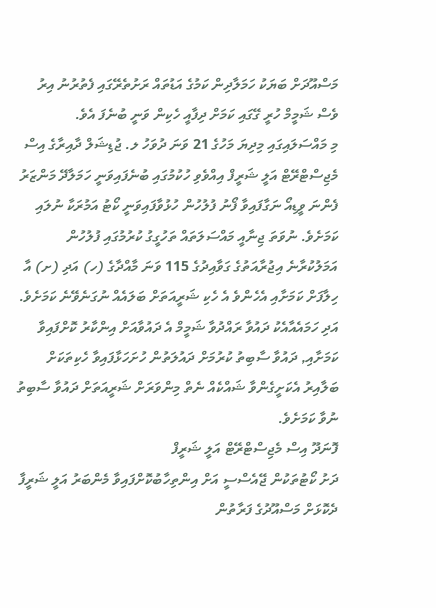މަސްއޫދަށް ބަޔަކު ހަމަލާދިން ކަމުގެ އަޑުތައް ރަށުތެރޭގައި ފެތުރުނު އިރު ވެސް ޝަމީމް ހުރީ ގޭގައި ކަމަށް ދިފާއީ ހެކިން ވަނީ ބުނެފަ އެވެ.
މި މައްސަލައިގައި މިދިޔަ މަހުގެ 21 ވަނަ ދުވަހު ލ. ޖުޑިޝަލް ދާއިރާގެ އިސް މެޖިސްޓްރޭޓް އަލީ ޝަރީފް އިއްވެވި ހުކުމުގައި ބުނެފައިވަނީ ހަމަލާދޭ މަންޒަރު ފެންނަ ވީޑިއޯ ނަގާފައިވާ ފޯނު ފުލުހުން ހުޅުވާފައިވަނީ ކޯޓު އަމުރަކާ ނުލައި ކަމަށެވެ. ނުވަތަ ޖިނާއީ މައްސަލަތައް ތަހުގީގު ކުރުމުގައި ފުލުހުން އަމަލުކުރާނެ އިޖުރާއަތުގެ ގަވާއިދުގެ 115 ވަނަ މާއްދާގެ (ހ) އަދި (ށ) އާ ހިލާފަށް ކަމަށާއި އެހެންވެ އެ ހެކި ޝަރީއަތަށް ބަލައެއް ނުގަނެވޭނެ ކަމަށެވެ. އަދި ހަމައެއާއެކު ދައުވާ ރައްދުވާ ޝަމީމް އެ ދައުވާއަށް އިންކާރު ކޮށްފައިވާ ކަމަށާއި, ދައުވާ ސާބިތު ކުރުމަށް ދައުލަތުން ހުށަހަޅާފައިވާ ހެކިތަކަށް ބަލާއިރު އެކަށީގެންވާ ޝައްކެއް ނެތް މިންވަރަށް ޝަރީއަތަށް ދައުވާ ސާބިތު ނުވާ ކަމަށެވެ.
ފޮނަދޫ އިސް މެޖިސްޓްރޭޓް އަލީ ޝަރީފް
ދަށު ކޯޓުތަކުން ޖޭއެސްސީ އަށް އިންތިހާބުކޮށްފައިވާ މެންބަރު އަލީ ޝަރީފާ ދެކޮޅަށް މަސްއޫދުގެ ފަރާތުން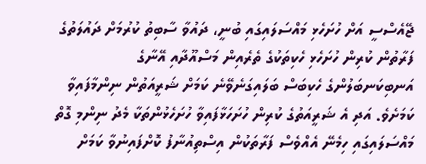ޖޭއެސްސީ އަށް ހުށަހެޅި މައްސަލައިގައި ބުނީ، ދައުވާ ސާބިތު ކުރުމަށް ދައުލަތުގެ ފަރާތުން ކުރިން ހުށަހެޅި ހެކިތަކުގެ ތެރެއިން މަސްއޫދާއި އޭނާގެ އަނބިކަނބަލުންގެ ހެކިބަސް ބަލައިގަނެވޭނެ ކަމަށް ޝަރީއަތުން ނިންމާފައިވާ ކަމަށެވެ. އަދި އެ ޝަރީއަތުގެ ކުރިން ހުށަހަޅާފައިވާ ހުށަހެޅުންތަކާ މެދު ނިންމި ގޮތް މައްސަލައިގައި ހިމެނޭ އެއްވެސް ފަރާތަކުން އިސްތިއުނާފު ކޮށްފައިނުވާ ކަމަށް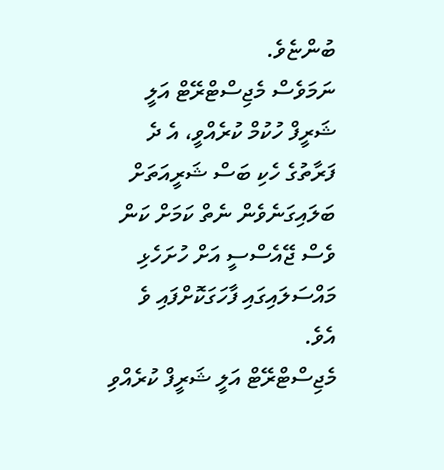ބުންޏެވެ.
ނަމަވެސް މެޖިސްޓްރޭޓް އަލީ ޝަރީފް ހުކުމް ކުރެއްވީ، އެ ދެ ފަރާތުގެ ހެކި ބަސް ޝަރީއަތަށް ބަލައިގަނެވެން ނެތް ކަމަށް ކަން ވެސް ޖޭއެސްސީ އަށް ހުށަހެޅި މައްސަލައިގައި ފާހަގަކޮށްފައި ވެ އެވެ.
މެޖިސްޓްރޭޓް އަލީ ޝަރީފް ކުރެއްވި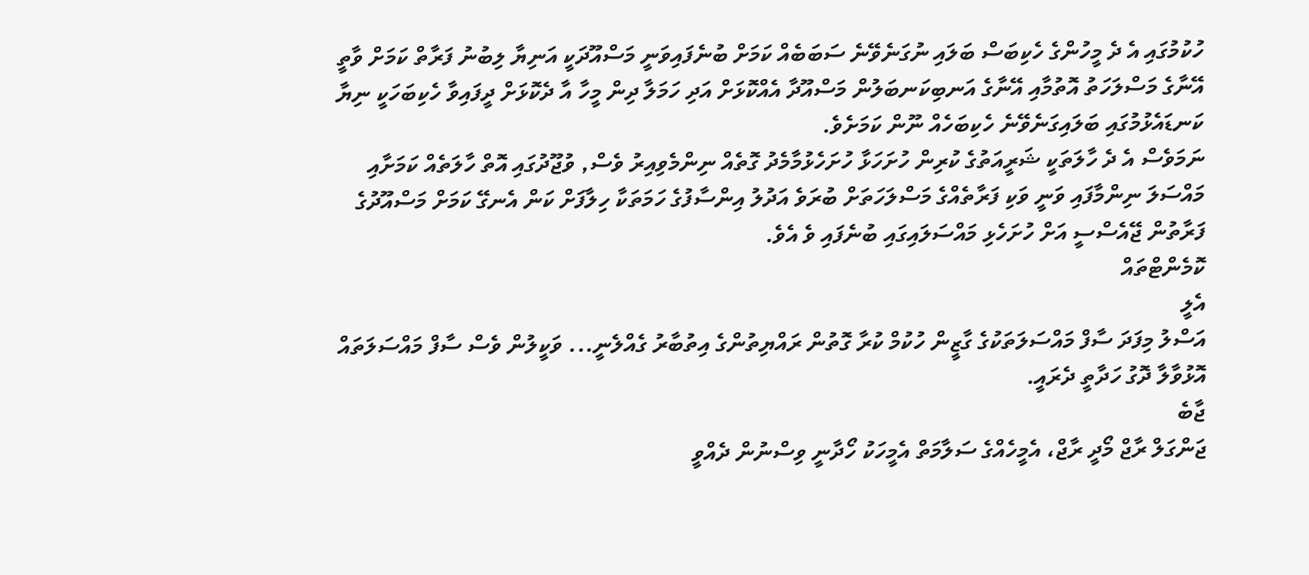ހުކުމުގައި އެ ދެ މީހުންގެ ހެކިބަސް ބަލައި ނުގަނެވޭނެ ސަބަބެއް ކަމަށް ބުނެފައިވަނީ މަސްއޫދަކީ އަނިޔާ ލިބުނު ފަރާތް ކަމަށް ވާތީ އޭނާގެ މަސްލަހަތު އޮތުމާއި އޭނާގެ އަނބިކަނބަލުން މަސްއޫދާ އެއްކޮޅަށް އަދި ހަމަލާ ދިން މީހާ އާ ދެކޮޅަށް ދީފައިވާ ހެކިބަހަކީ ނިޔާ ކަނޑައެޅުމުގައި ބަލައިގަނެވޭނެ ހެކިބަހެއް ނޫން ކަމަށެވެ.
ނަމަވެސް އެ ދެ ހާލަތަކީ ޝަރީއަތުގެ ކުރިން ހުށަހަޅާ ހުށަހެޅުމާމެދު ގޮތެއް ނިންމެވިއިރު ވެސް, ވުޖޫދުގައި އޮތް ހާލަތެއް ކަމަށާއި މައްސަލަ ނިންމާފައި ވަނީ ވަކި ފަރާތެއްގެ މަސްލަހަތަށް ބުރަވެ އަދުލު އިންސާފުގެ ހަމަތަކާ ހިލާފަށް ކަން އެނގޭ ކަމަށް މަސްއޫދުގެ ފަރާތުން ޖޭއެސްސީ އަށް ހުށަހެޅި މައްސަލައިގައި ބުނެފައި ވެ އެވެ.
ކޮމެންޓްތައް
އެލީ
އަސްލު މިފަދަ ސާފް މައްސަލަތަކުގެ ގާޒީން ހުކުމް ކުރާ ގޮތުން ރައްޔިތުންގެ އިތުބާރު ގެއްލެނީ... ވަކީލުން ވެސް ސާފް މައްސަލަތައް އޮޅުވާލާ ދޮގު ހަދާތީ ދެރައީ.
ޖާބެ
ޖަންގަލް ރާޖް މޯދީ ރާޖް، އެމީހެއްގެ ސަލާމަތް އެމީހަކު ހޯދާނީ ވިސްނުން ދެއްވީ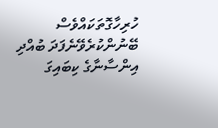ހުރިހާގޮތަކައްވެސް ބޭނުންކުރެވޭނެފަދަ ބުއްދި އިންސާނާގެ ކިބައިގަ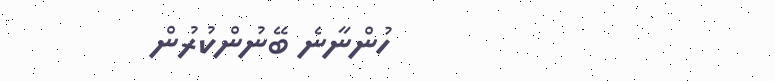ހުންނާނެ ބޭނުންކުރުން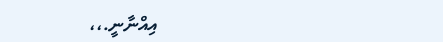އިއްނާނީ.،،